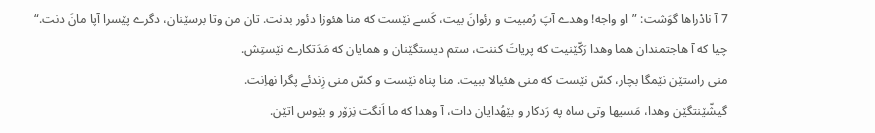7 آ نادْراها گوَشت: ”او واجه! وهدے آپَ رُمبیت و رئوانَ بیت، کَسے نێست که منا هئوزا دئور بدنت. تان من وتا برسێنان، دگرے پێسرا آپا مانَ دنت.“
چیا که آ هاجتمندان هما وهدا رَکّێنیت که پریاتَ کننت، ستم دیستگێنان و همایان که مَدَتکارے نێستِش.
منی راستێن نێمگا بچار، کسّ نێست که منی هئیالا ببیت. منا پناه نێست و کسّ منی زِندئے پگرا نهاِنت.
گیشّێنتگێن وهدا، مَسیها وتی ساه په رَدکار و بێهُدایان دات، آ وهدا که ما اَنگت نِزۆر و بێوس اتێن.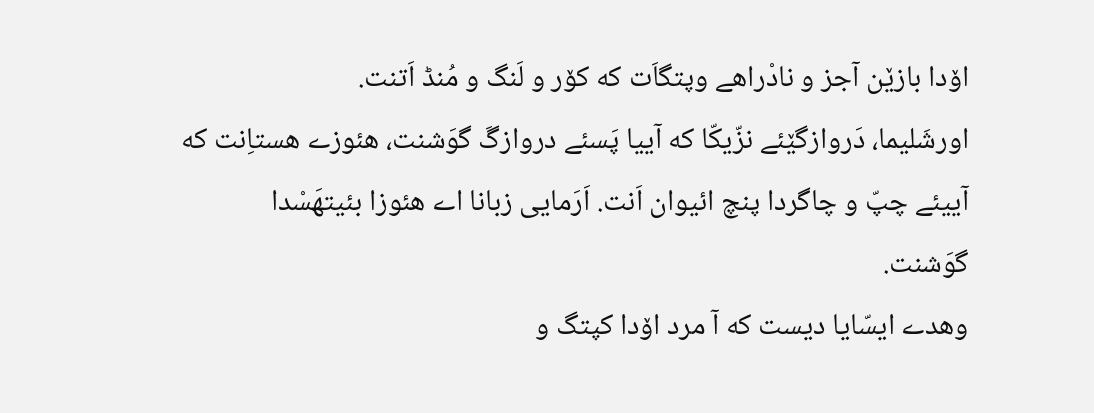اۆدا بازێن آجز و نادْراهے وپتگاَت که کۆر و لَنگ و مُنڈ اَتنت.
اورشَلیما، دَروازگێئے نزّیکّا که آییا پَسئے دروازگَ گوَشنت، هئوزے هستاِنت که آییئے چپّ و چاگردا پنچ ائیوان اَنت. اَرَمایی زبانا اے هئوزا بئیتهَسْدا گوَشنت.
وهدے ایسّایا دیست که آ مرد اۆدا کپتگ و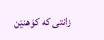زانتی که کوَهنێن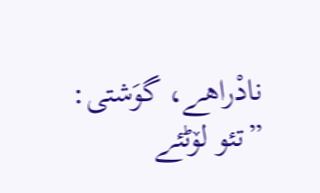نادْراهے، گوَشتی: ”تئو لۆٹئے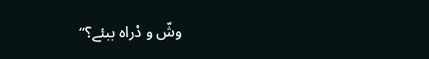وشّ و دْراه ببئے؟“